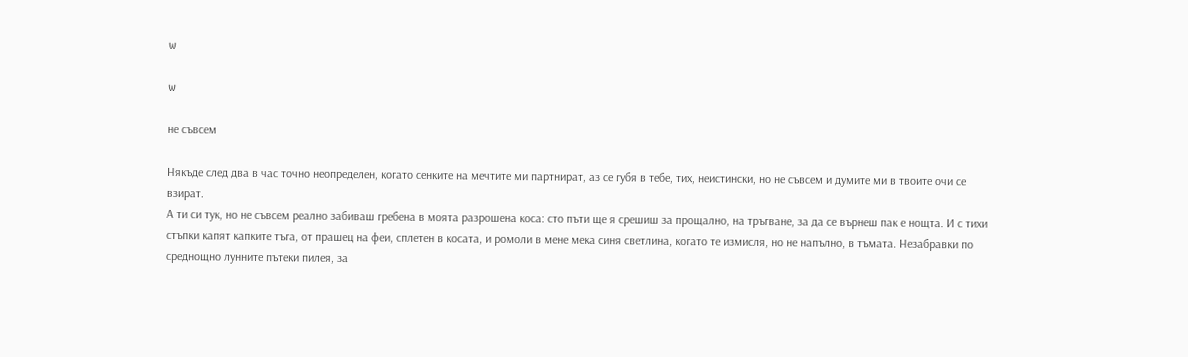w

w

не съвсем

Някъде след два в час точно неопределен, когато сенките на мечтите ми партнират, аз се губя в тебе, тих, неистински, но не съвсем и думите ми в твоите очи се взират.
А ти си тук, но не съвсем реално забиваш гребена в моята разрошена коса: сто пъти ще я срешиш за прощално, на тръгване, за да се върнеш пак е нощта. И с тихи стъпки капят капките тъга, от прашец на феи, сплетен в косата, и ромоли в мене мека синя светлина, когато те измисля, но не напълно, в тъмата. Незабравки по среднощно лунните пътеки пилея, за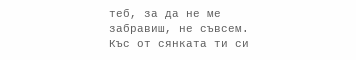теб, за да не ме забравиш, не съвсем. Къс от сянката ти си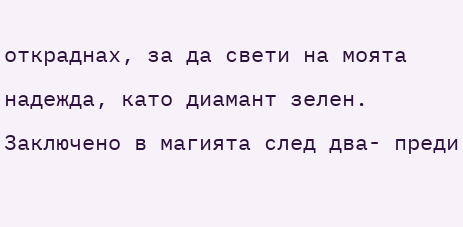откраднах, за да свети на моята надежда, като диамант зелен.
Заключено в магията след два- преди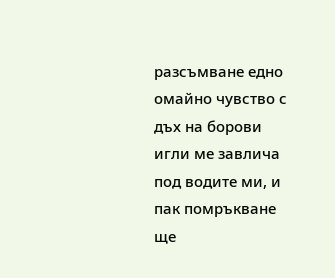разсъмване едно омайно чувство с дъх на борови игли ме завлича под водите ми, и пак помръкване ще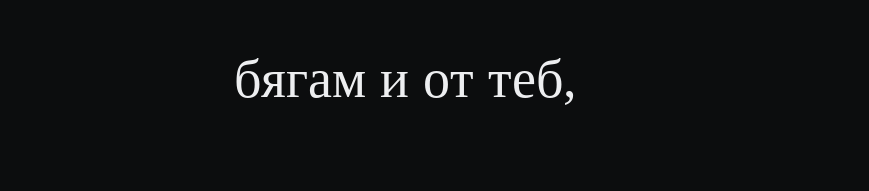бягам и от теб,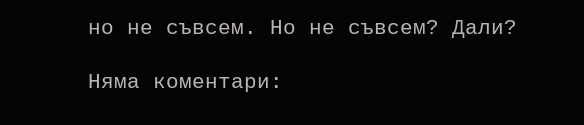но не съвсем. Но не съвсем? Дали?

Няма коментари: